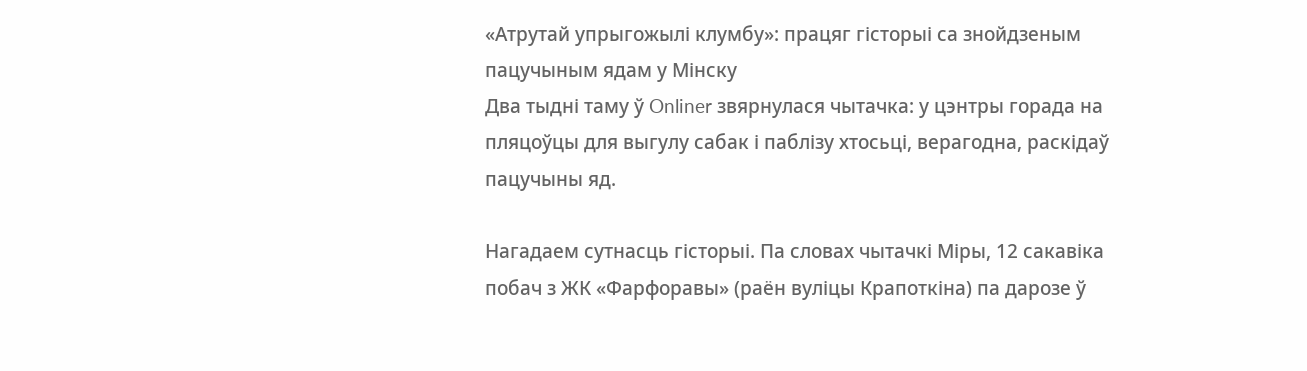«Атрутай упрыгожылі клумбу»: працяг гісторыі са знойдзеным пацучыным ядам у Мінску
Два тыдні таму ў Onliner звярнулася чытачка: у цэнтры горада на пляцоўцы для выгулу сабак і паблізу хтосьці, верагодна, раскідаў пацучыны яд.

Нагадаем сутнасць гісторыі. Па словах чытачкі Міры, 12 сакавіка побач з ЖК «Фарфоравы» (раён вуліцы Крапоткіна) па дарозе ў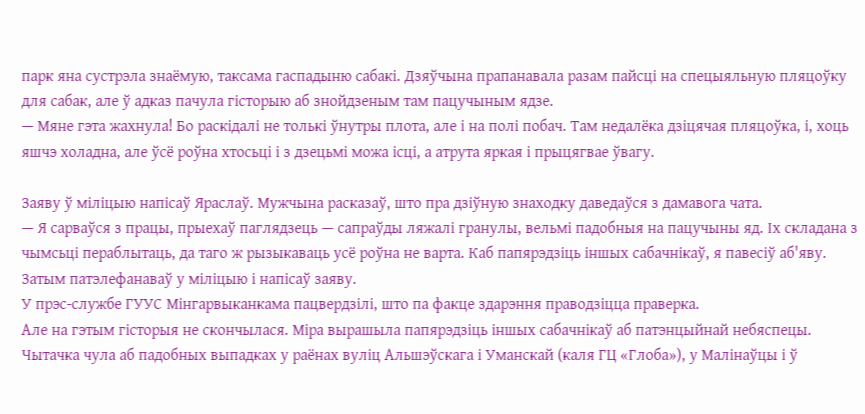парк яна сустрэла знаёмую, таксама гаспадыню сабакі. Дзяўчына прапанавала разам пайсці на спецыяльную пляцоўку для сабак, але ў адказ пачула гісторыю аб знойдзеным там пацучыным ядзе.
— Мяне гэта жахнула! Бо раскідалі не толькі ўнутры плота, але і на полі побач. Там недалёка дзіцячая пляцоўка, і, хоць яшчэ холадна, але ўсё роўна хтосьці і з дзецьмі можа ісці, а атрута яркая і прыцягвае ўвагу.

Заяву ў міліцыю напісаў Яраслаў. Мужчына расказаў, што пра дзіўную знаходку даведаўся з дамавога чата.
— Я сарваўся з працы, прыехаў паглядзець — сапраўды ляжалі гранулы, вельмі падобныя на пацучыны яд. Іх складана з чымсьці пераблытаць, да таго ж рызыкаваць усё роўна не варта. Каб папярэдзіць іншых сабачнікаў, я павесіў аб'яву. Затым патэлефанаваў у міліцыю і напісаў заяву.
У прэс-службе ГУУС Мінгарвыканкама пацвердзілі, што па факце здарэння праводзіцца праверка.
Але на гэтым гісторыя не скончылася. Міра вырашыла папярэдзіць іншых сабачнікаў аб патэнцыйнай небяспецы.
Чытачка чула аб падобных выпадках у раёнах вуліц Альшэўскага і Уманскай (каля ГЦ «Глоба»), у Малінаўцы і ў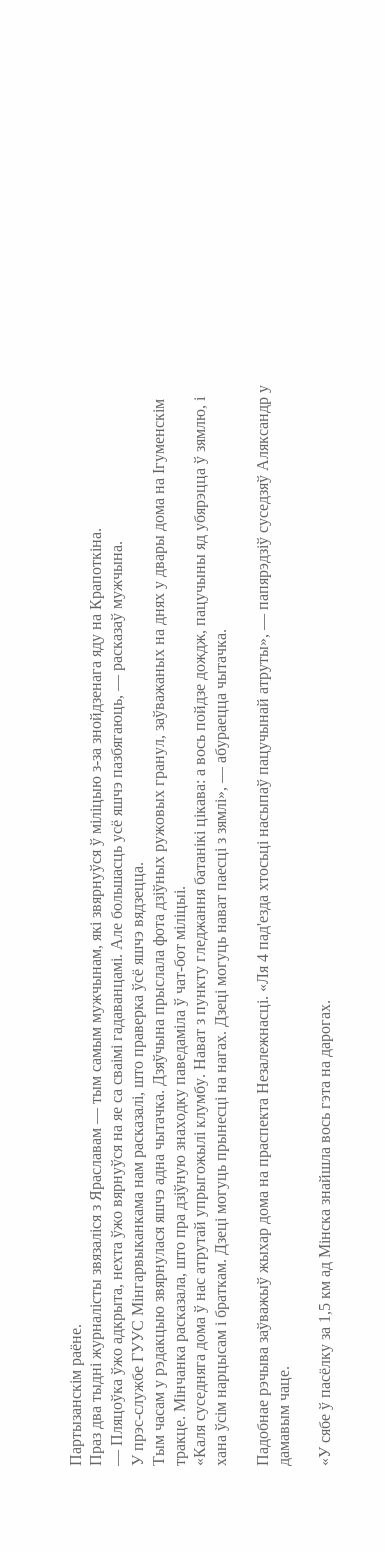Партызанскім раёне.
Праз два тыдні журналісты звязаліся з Яраславам — тым самым мужчынам, які звярнуўся ў міліцыю з-за знойдзенага яду на Крапоткіна.
— Пляцоўка ўжо адкрыта, нехта ўжо вярнуўся на яе са сваімі гадаванцамі. Але большасць усё яшчэ пазбягаюць, — расказаў мужчына.
У прэс-службе ГУУС Мінгарвыканкама нам расказалі, што праверка ўсё яшчэ вядзецца.
Тым часам у рэдакцыю звярнулася яшчэ адна чытачка. Дзяўчына прыслала фота дзіўных ружовых гранул, заўважаных на днях у двары дома на Ігуменскім тракце. Мінчанка расказала, што пра дзіўную знаходку паведаміла ў чат-бот міліцыі.
«Каля суседняга дома ў нас атрутай упрыгожылі клумбу. Нават з пункту гледжання батанікі цікава: а вось пойдзе дождж, пацучыны яд убярэцца ў зямлю, і хана ўсім нарцысам і браткам. Дзеці могуць прынесці на нагах. Дзеці могуць нават паесці з зямлі», — абураецца чытачка.

Падобнае рэчыва заўважыў жыхар дома на праспекта Незалежнасці. «Ля 4 пад'езда хтосьці насыпаў пацучынай атруты», — папярэдзіў суседзяў Аляксандр у дамавым чаце.

«У сябе ў пасёлку за 1,5 км ад Мінска знайшла вось гэта на дарогах.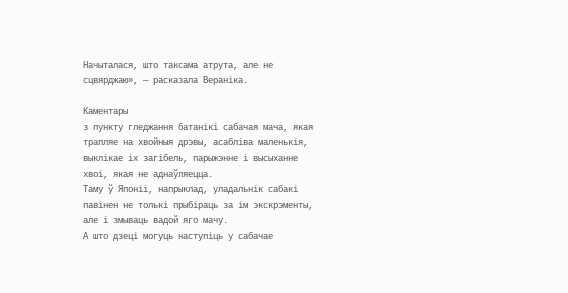Начыталася, што таксама атрута, але не сцвярджаю», — расказала Вераніка.

Каментары
з пункту гледжання батанікі сабачая мача, якая трапляе на хвойныя дрэвы, асабліва маленькія, выклікае іх загібель, парыжэнне і высыханне хвоі, якая не аднаўляецца.
Таму ў Японіі, напрыклад, уладальнік сабакі павінен не толькі прыбіраць за ім экскрэменты, але і змываць вадой яго мачу.
А што дзеці могуць наступіць у сабачае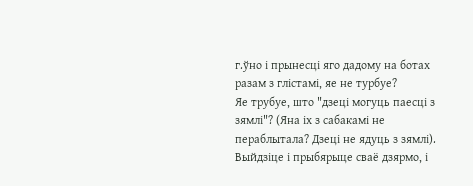г.ўно і прынесці яго дадому на ботах разам з глістамі, яе не турбуе?
Яе трубуе, што "дзеці могуць паесці з зямлі"? (Яна іх з сабакамі не пераблытала? Дзеці не ядуць з зямлі).
Выйдзіце і прыбярыце сваё дзярмо, і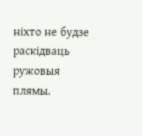ніхто не будзе раскідваць ружовыя плямы.